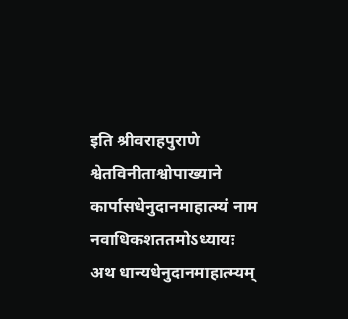इति श्रीवराहपुराणे श्वेतविनीताश्वोपाख्याने कार्पासधेनुदानमाहात्म्यं नाम नवाधिकशततमोऽध्यायः
अथ धान्यधेनुदानमाहात्म्यम्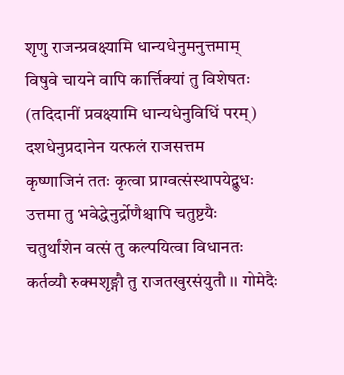शृणु राजन्प्रवक्ष्यामि धान्यधेनुमनुत्तमाम्
विषुवे चायने वापि कार्त्तिक्यां तु विशेषतः
(तदिदानीं प्रवक्ष्यामि धान्यधेनुविधिं परम्) दशधेनुप्रदानेन यत्फलं राजसत्तम
कृष्णाजिनं ततः कृत्वा प्राग्वत्संस्थापयेद्बुधः
उत्तमा तु भवेद्धेनुर्द्रोणैश्चापि चतुष्टयैः
चतुर्थांशेन वत्सं तु कल्पयित्वा विधानतः
कर्तव्यौ रुक्मशृङ्गौ तु राजतखुरसंयुतौ ।। गोमेदैः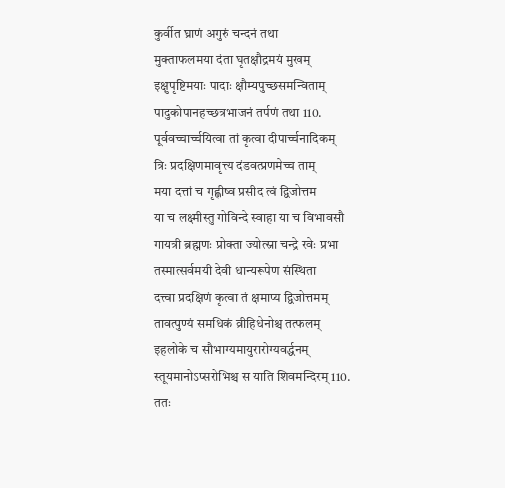कुर्वीत घ्राणं अगुरुं चन्दनं तथा
मुक्ताफलमया दंता घृतक्षौद्रमयं मुखम्
इक्षुपृष्टिमयाः पादाः क्षौम्यपुच्छसमन्विताम्
पादुकोपानहच्छत्रभाजनं तर्पणं तथा 110.
पूर्ववच्चार्च्चयित्वा तां कृत्वा दीपार्च्चनादिकम्
त्रिः प्रदक्षिणमावृत्त्य दंडवत्प्रणमेच्च ताम्
मया दत्तां च गृह्णीष्व प्रसीद त्वं द्विजोत्तम
या च लक्ष्मीस्तु गोविन्दे स्वाहा या च विभावसौ
गायत्री ब्रह्मणः प्रोक्ता ज्योत्स्ना चन्द्रे रवेः प्रभा
तस्मात्सर्वमयी देवी धान्यरूपेण संस्थिता
दत्त्वा प्रदक्षिणं कृत्वा तं क्षमाप्य द्विजोत्तमम्
तावत्पुण्यं समधिकं व्रीहिधेनोश्च तत्फलम्
इहलोके च सौभाग्यमायुरारोग्यवर्द्धनम्
स्तूयमानोऽप्सरोभिश्च स याति शिवमन्दिरम् 110.
ततः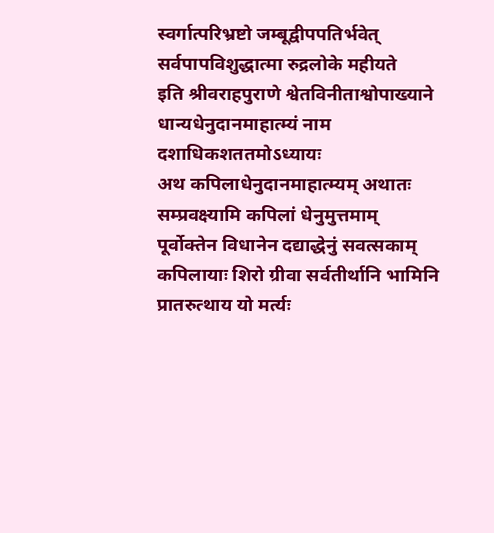स्वर्गात्परिभ्रष्टो जम्बूद्वीपपतिर्भवेत्
सर्वपापविशुद्धात्मा रुद्रलोके महीयते
इति श्रीवराहपुराणे श्वेतविनीताश्वोपाख्याने धान्यधेनुदानमाहात्म्यं नाम दशाधिकशततमोऽध्यायः
अथ कपिलाधेनुदानमाहात्म्यम् अथातः सम्प्रवक्ष्यामि कपिलां धेनुमुत्तमाम्
पूर्वोक्तेन विधानेन दद्याद्धेनुं सवत्सकाम्
कपिलायाः शिरो ग्रीवा सर्वतीर्थानि भामिनि
प्रातरुत्थाय यो मर्त्यः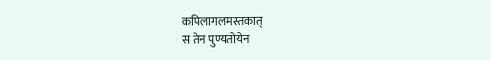कपिलागलमस्तकात्
स तेन पुण्यतोयेन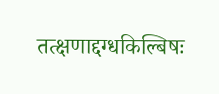तत्क्षणाद्दग्धकिल्बिषः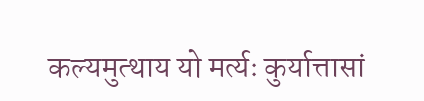कल्यमुत्थाय यो मर्त्यः कुर्यात्तासां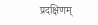प्रदक्षिणम्